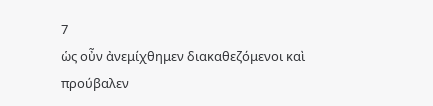7
ὡς οὖν ἀνεμίχθημεν διακαθεζόμενοι καὶ προύβαλεν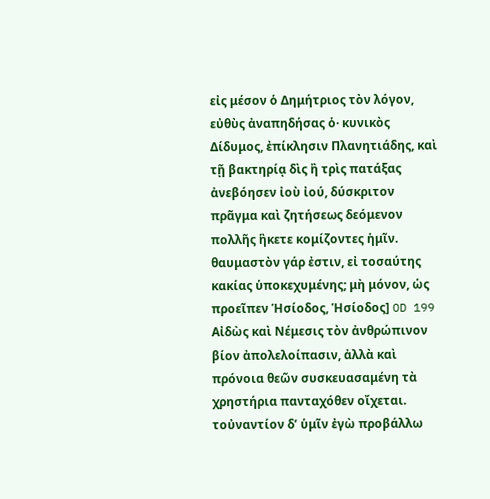εἰς μέσον ὁ Δημήτριος τὸν λόγον, εὐθὺς ἀναπηδήσας ὁ· κυνικὸς Δίδυμος, ἐπίκλησιν Πλανητιάδης, καὶ τῇ βακτηρίᾳ δὶς ἢ τρὶς πατάξας ἀνεβόησεν ἰοὺ ἰού, δύσκριτον πρᾶγμα καὶ ζητήσεως δεόμενον πολλῆς ἣκετε κομίζοντες ἡμῖν. θαυμαστὸν γάρ ἐστιν, εἰ τοσαύτης κακίας ὑποκεχυμένης; μὴ μόνον, ὡς προεῖπεν Ἡσίοδος, Ἡσίοδος] OD 199 Αἰδὼς καὶ Νέμεσις τὸν ἀνθρώπινον βίον ἀπολελοίπασιν, ἀλλὰ καὶ πρόνοια θεῶν συσκευασαμένη τὰ χρηστήρια πανταχόθεν οἴχεται. τοὐναντίον δʼ ὑμῖν ἐγὼ προβάλλω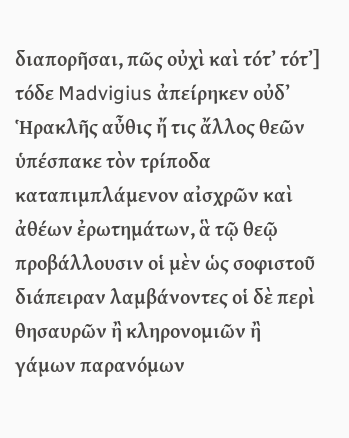διαπορῆσαι, πῶς οὐχὶ καὶ τότʼ τότʼ] τόδε Madvigius ἀπείρηκεν οὐδʼ Ἡρακλῆς αὖθις ἤ τις ἄλλος θεῶν ὑπέσπακε τὸν τρίποδα καταπιμπλάμενον αἰσχρῶν καὶ ἀθέων ἐρωτημάτων, ἃ τῷ θεῷ προβάλλουσιν οἱ μὲν ὡς σοφιστοῦ διάπειραν λαμβάνοντες οἱ δὲ περὶ θησαυρῶν ἢ κληρονομιῶν ἢ γάμων παρανόμων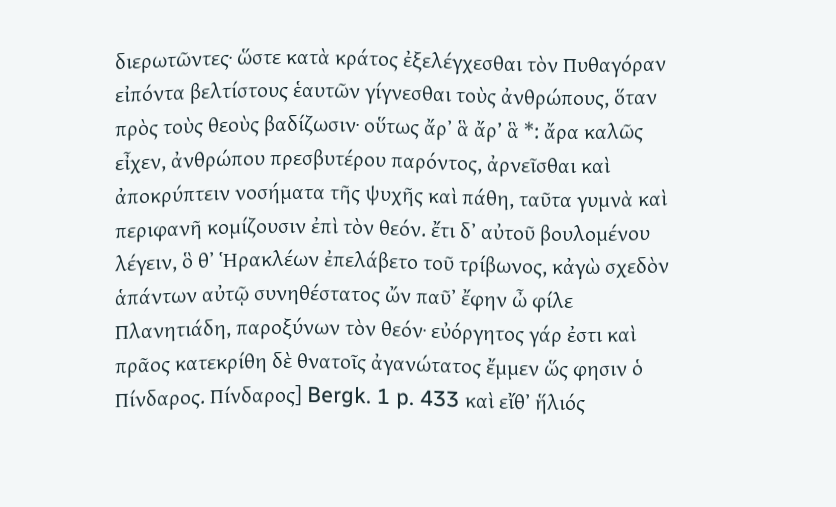διερωτῶντες· ὥστε κατὰ κράτος ἐξελέγχεσθαι τὸν Πυθαγόραν εἰπόντα βελτίστους ἑαυτῶν γίγνεσθαι τοὺς ἀνθρώπους, ὅταν πρὸς τοὺς θεοὺς βαδίζωσιν· οὕτως ἄρʼ ἃ ἄρ’ ἃ *: ἄρα καλῶς εἶχεν, ἀνθρώπου πρεσβυτέρου παρόντος, ἀρνεῖσθαι καὶ ἀποκρύπτειν νοσήματα τῆς ψυχῆς καὶ πάθη, ταῦτα γυμνὰ καὶ περιφανῆ κομίζουσιν ἐπὶ τὸν θεόν. ἔτι δʼ αὐτοῦ βουλομένου λέγειν, ὃ θʼ Ἡρακλέων ἐπελάβετο τοῦ τρίβωνος, κἀγὼ σχεδὸν ἁπάντων αὐτῷ συνηθέστατος ὤν παῦʼ ἔφην ὦ φίλε Πλανητιάδη, παροξύνων τὸν θεόν· εὐόργητος γάρ ἐστι καὶ πρᾶος κατεκρίθη δὲ θνατοῖς ἀγανώτατος ἔμμεν ὥς φησιν ὁ Πίνδαρος. Πίνδαρος] Bergk. 1 p. 433 καὶ εἴθʼ ἥλιός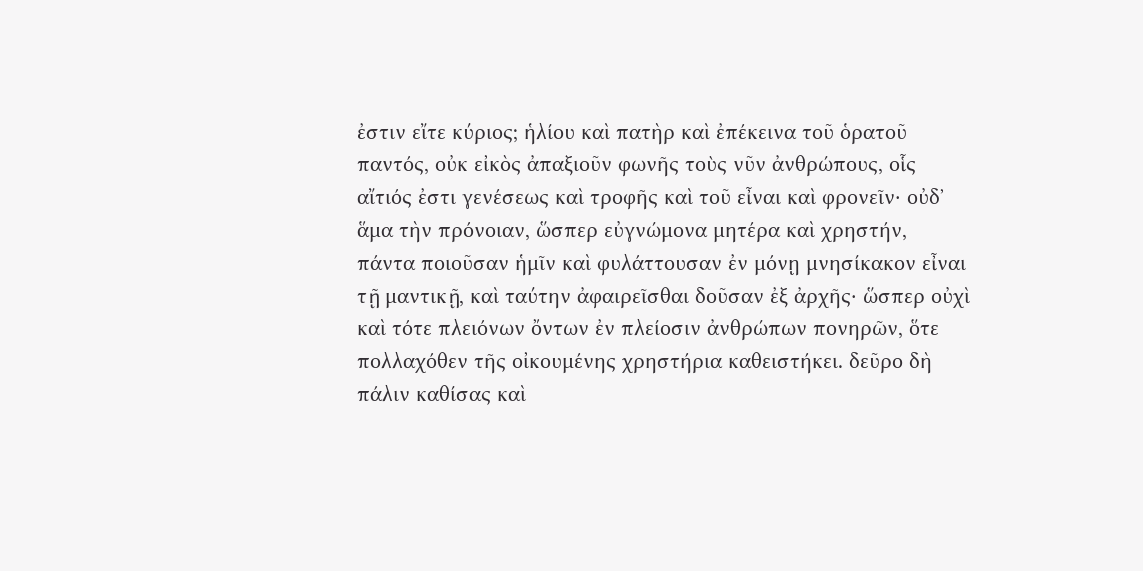ἐστιν εἴτε κύριος; ἡλίου καὶ πατὴρ καὶ ἐπέκεινα τοῦ ὁρατοῦ παντός, οὐκ εἰκὸς ἀπαξιοῦν φωνῆς τοὺς νῦν ἀνθρώπους, οἷς αἴτιός ἐστι γενέσεως καὶ τροφῆς καὶ τοῦ εἶναι καὶ φρονεῖν· οὐδʼ ἅμα τὴν πρόνοιαν, ὥσπερ εὐγνώμονα μητέρα καὶ χρηστήν, πάντα ποιοῦσαν ἡμῖν καὶ φυλάττουσαν ἐν μόνῃ μνησίκακον εἶναι τῇ μαντικῇ, καὶ ταύτην ἀφαιρεῖσθαι δοῦσαν ἐξ ἀρχῆς· ὥσπερ οὐχὶ καὶ τότε πλειόνων ὄντων ἐν πλείοσιν ἀνθρώπων πονηρῶν, ὅτε πολλαχόθεν τῆς οἰκουμένης χρηστήρια καθειστήκει. δεῦρο δὴ πάλιν καθίσας καὶ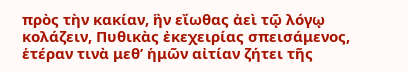πρὸς τὴν κακίαν, ἣν εἴωθας ἀεὶ τῷ λόγῳ κολάζειν, Πυθικὰς ἐκεχειρίας σπεισάμενος, ἑτέραν τινὰ μεθʼ ἡμῶν αἰτίαν ζήτει τῆς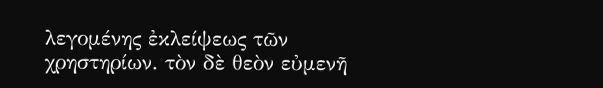λεγομένης ἐκλείψεως τῶν χρηστηρίων. τὸν δὲ θεὸν εὐμενῆ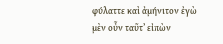φύλαττε καὶ ἀμήνιτον ἐγὼ μὲν οὖν ταῦτʼ εἰπὼν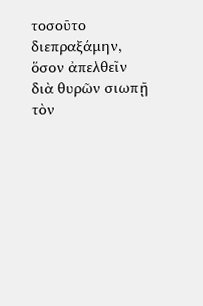τοσοῦτο διεπραξάμην, ὅσον ἀπελθεῖν διὰ θυρῶν σιωπῇ τὸν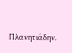Πλανητιάδην.